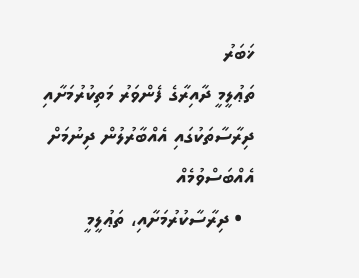ޚަބަރު
ތަޢުލީމީ ދާއިރާގެ ފެންވަރު މަތިކުރުމަށާއި ދިރާސާތަކުގައި އެއްބާރުލުން ދިނުމަށް އެއްބަސްވުމެއް
  • ދިރާސާކުރުމަށާއި، ތަޢުލީމީ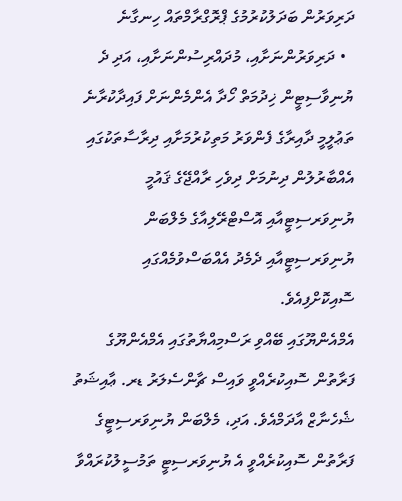ދަރިވަރުން ބަދަލުކުރުމުގެ ޕްރޮގްރާމްތައް ހިނގާނެ
  • ދަރިވަރުންނަށާއި، މުދައްރިސުންނަށާއި، އަދި ދެ ޔުނިވާސިޓީން ޚިދުމަތް ހޯދާ އެންމެންނަށް ފައިދާކުރާނެ
ތަޢުލީމީ ދާއިރާގެ ފެންވަރު މަތިކުރުމަށާއި ދިރާސާތަކުގައި އެއްބާރުލުން ދިނުމަށް ދިވެހި ރާއްޖޭގެ ޤައުމީ ޔުނިވަރސިޓީއާއި އޮސްޓްރޭލިއާގެ މެލްބަން ޔުނިވަރސިޓީއާއި ދެމެދު އެއްބަސްވުމެއްގައި ސޮއިކޮށްފިއެވެ.
އެމްއެންޔޫގައި ބޭއްވި ރަސްމިއްޔާތުގައި އެމްއެންޔޫގެ ފަރާތުން ސޮއިކުރެއްވީ ވައިސް ޗާންސެލަރު ޑރ. ޢާއިޝަތު ޝެހެނާޒް އާދަމްއެވެ. އަދި، މެލްބަން ޔުނިވަރސިޓީގެ ފަރާތުން ސޮއިކުރެއްވީ އެ ޔުނިވަރސިޓީ ތަމުސީލުކުރައްވާ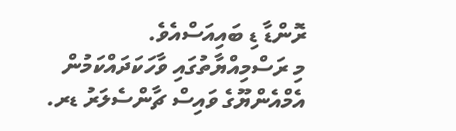ރޮންޑާ ޑި ބައިއަސްއެވެ.
މި ރަސްމިއްޔާތުގައި ވާހަކަދައްކަމުން އެމްއެންޔޫގެ ވައިސް ޗާންސެލަރު ޑރ.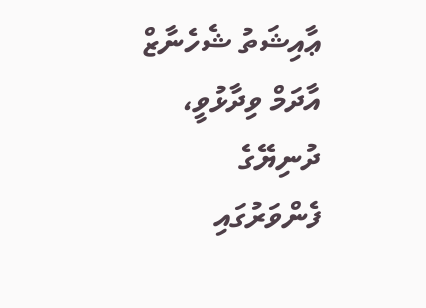ޢާއިޝަތު ޝެހެނާޒް އާދަމް ވިދާޅުވީ، ދުނިޔޭގެ ފެންވަރުގައި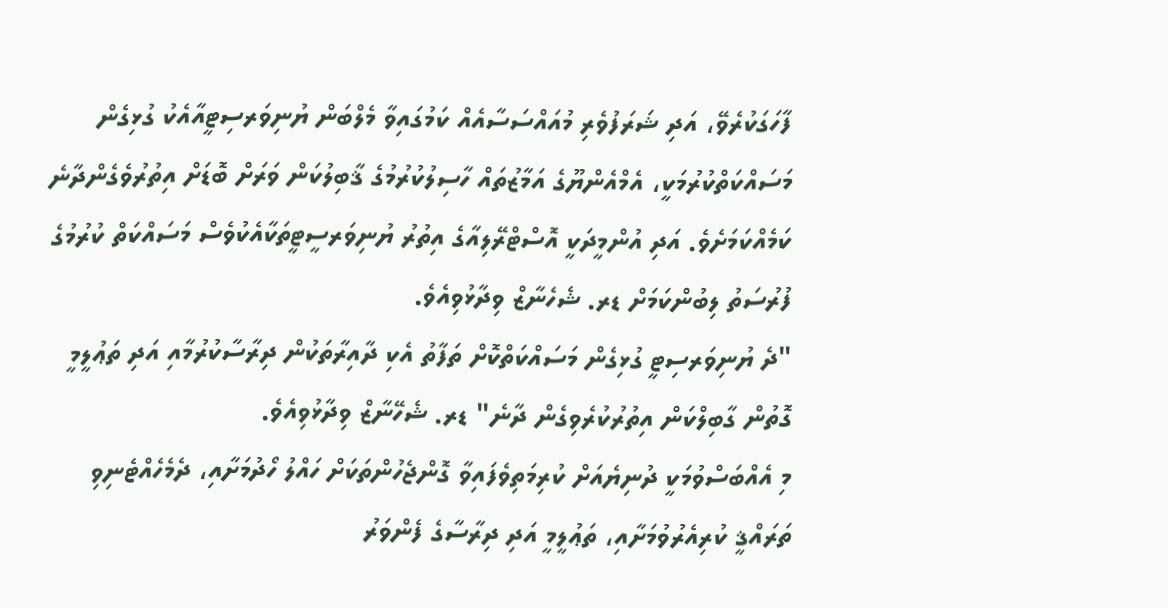ފާހަގަކުރެވޭ، އަދި ޝަރަފުވެރި މުއައްސަސާއެއް ކަމުގައިވާ މެލްބަން ޔުނިވަރސިޓީއާއެކު ގުޅިގެން މަސައްކަތްކުރުމަކީ، އެމްއެންޔޫގެ އަމާޒުތައް ހާސިލުކުރުމުގެ ޤާބިލުކަން ވަރަށް ބޮޑަށް އިތުރުވެގެންދާނެ ކަމެއްކަމަށެވެ. އަދި އުންމީދަކީ އޮސްޓްރޭލިއާގެ އިތުރު ޔުނިވަރސީޓީތަކާއެކުވެސް މަސައްކަތް ކުރުމުގެ ފުރުސަތު ލިބުންކަމަށް ޑރ. ޝެހެނާޒް ވިދާޅުވިއެވެ.
"ދެ ޔުނިވަރސިޓީ ގުޅިގެން މަސައްކަތްކޮށް ތަފާތު އެކި ދާއިރާތަކުން ދިރާސާކުރުމާއި އަދި ތަޢުލީމީ ގޮތުން ގާބިލްކަން އިތުރުކުރެވިގެން ދާނެ" ޑރ. ޝެހޭނާޒް ވިދާޅުވިއެވެ.
މި އެއްބަސްވުމަކީ ދުނިޔެއަށް ކުރިމަތިވެފައިވާ ގޮންޖެހުންތަކަށް ހައްލު ހޯދުމަށާއި، ދެމެހެއްޓެނިވި ތަރައްޤީ ކުރިއެރުވުމަށާއި، ތަޢުލީމީ އަދި ދިރާސާގެ ފެންވަރު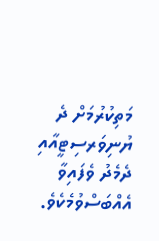މަތިކުރުމަށް ދެ ޔުނިވަރސިޓީއާއި ދެމެދު ވެފައިވާ އެއްބަސްވުމެކެވެ.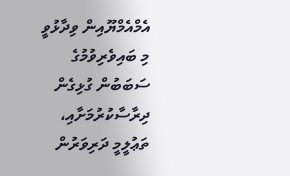އެމްއެމްޔޫއިން ވިދާޅުވީ މި ބައިވެރިވުމުގެ ސަބަބުން ގުޅިގެން ދިރާސާކުރުމަށާއި، ތަޢުލީމީ ދަރިވަރުން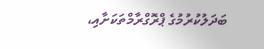ބަދަލުކުރުމުގެ ޕްރޮގްރާމްތަކަށާއި،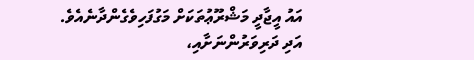އައު އީޖާދީ މަޝްރޫޢުތަކަށް މަގުފަހިވެގެންދާނެއެވެ. އަދި ދަރިވަރުންނަށާއި،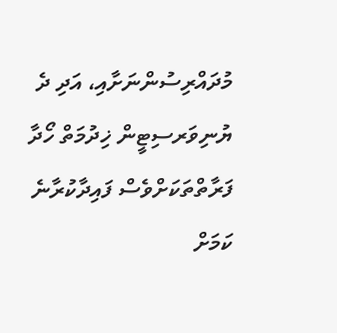މުދައްރިސުންނަށާއި، އަދި ދެ ޔުނިވަރސިޓީން ޚިދުމަތް ހޯދާ ފަރާތްތަކަށްވެސް ފައިދާކުރާނެ ކަމަށް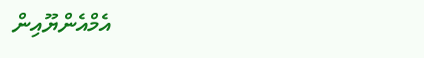އެމްއެންޔޫއިން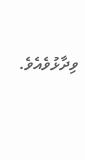ވިދާޅުވެއެވެ.